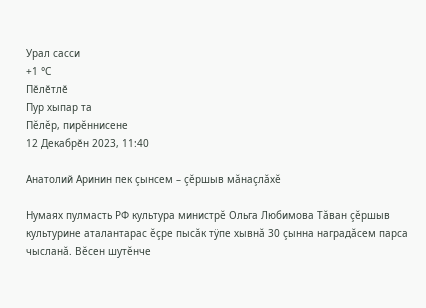Урал сасси
+1 °С
Пӗлӗтлӗ
Пур хыпар та
Пĕлĕр, пирĕннисене
12 Декабрӗн 2023, 11:40

Анатолий Аринин пек çынсем – çĕршыв мăнаçлăхĕ

Нумаях пулмасть РФ культура министрĕ Ольга Любимова Тăван çĕршыв культурине аталантарас ĕçре пысăк тÿпе хывнă 30 çынна наградăсем парса чысланă. Вĕсен шутĕнче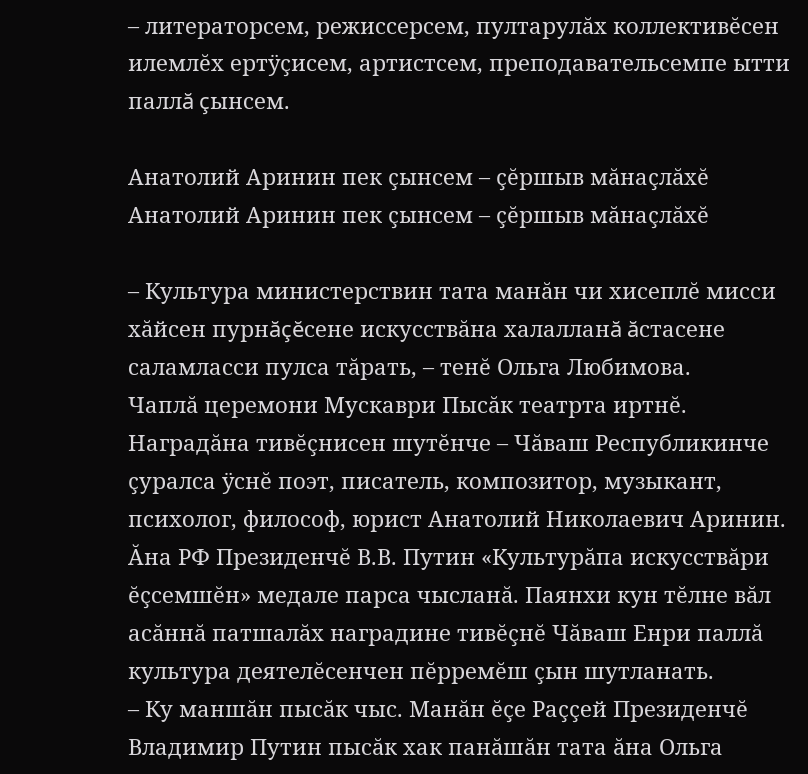– литераторсем, режиссерсем, пултарулăх коллективĕсен илемлĕх ертÿçисем, артистсем, преподавательсемпе ытти паллă çынсем.

Анатолий Аринин пек çынсем – çĕршыв мăнаçлăхĕ
Анатолий Аринин пек çынсем – çĕршыв мăнаçлăхĕ

– Культура министерствин тата манăн чи хисеплĕ мисси хăйсен пурнăçĕсене искусствăна халалланă ăстасене саламласси пулса тăрать, – тенĕ Ольга Любимова.
Чаплă церемони Мускаври Пысăк театрта иртнĕ. Наградăна тивĕçнисен шутĕнче – Чăваш Республикинче çуралса ÿснĕ поэт, писатель, композитор, музыкант, психолог, философ, юрист Анатолий Николаевич Аринин. Ăна РФ Президенчĕ В.В. Путин «Культурăпа искусствăри ĕçсемшĕн» медале парса чысланă. Паянхи кун тĕлне вăл асăннă патшалăх наградине тивĕçнĕ Чăваш Енри паллă культура деятелĕсенчен пĕрремĕш çын шутланать.
– Ку маншăн пысăк чыс. Манăн ĕçе Раççей Президенчĕ Владимир Путин пысăк хак панăшăн тата ăна Ольга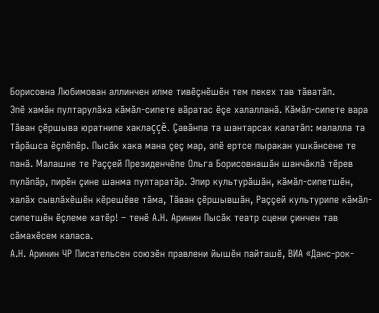Борисовна Любимован аллинчен илме тивĕçнĕшĕн тем пекех тав тăватăп.
Эпĕ хамăн пултарулăха кăмăл-сипете вăратас ĕçе халалланă. Кăмăл-сипете вара Тăван çĕршыва юратнипе хаклаççĕ. Çавăнпа та шантарсах калатăп: малалла та тăрăшса ĕçлĕпĕр. Пысăк хака мана çеç мар, эпĕ ертсе пыракан ушкăнсене те панă. Малашне те Раççей Президенчĕпе Ольга Борисовнашăн шанчăклă тĕрев пулăпăр, пирĕн çине шанма пултаратăр. Эпир культурăшăн, кăмăл-сипетшĕн, халăх сывлăхĕшĕн кĕрешĕве тăма, Тăван çĕршывшăн, Раççей культурипе кăмăл-сипетшĕн ĕçлеме хатĕр! – тенĕ А.Н. Аринин Пысăк театр сцени çинчен тав сăмахĕсем каласа.
А.Н. Аринин ЧР Писательсен союзĕн правлени йышĕн пайташĕ, ВИА «Данс-рок-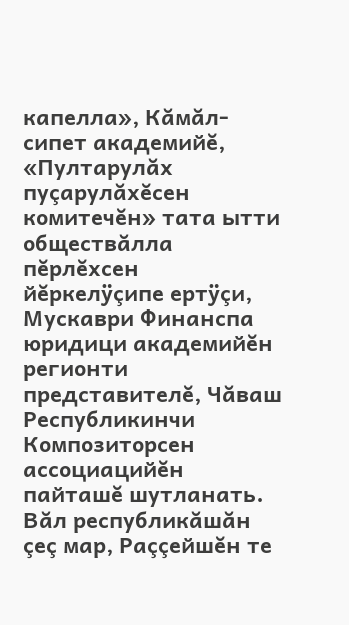капелла», Кăмăл-сипет академийĕ, «Пултарулăх пуçарулăхĕсен комитечĕн» тата ытти обществăлла пĕрлĕхсен йĕркелÿçипе ертÿçи, Мускаври Финанспа юридици академийĕн регионти представителĕ, Чăваш Республикинчи Композиторсен ассоциацийĕн пайташĕ шутланать. Вăл республикăшăн çеç мар, Раççейшĕн те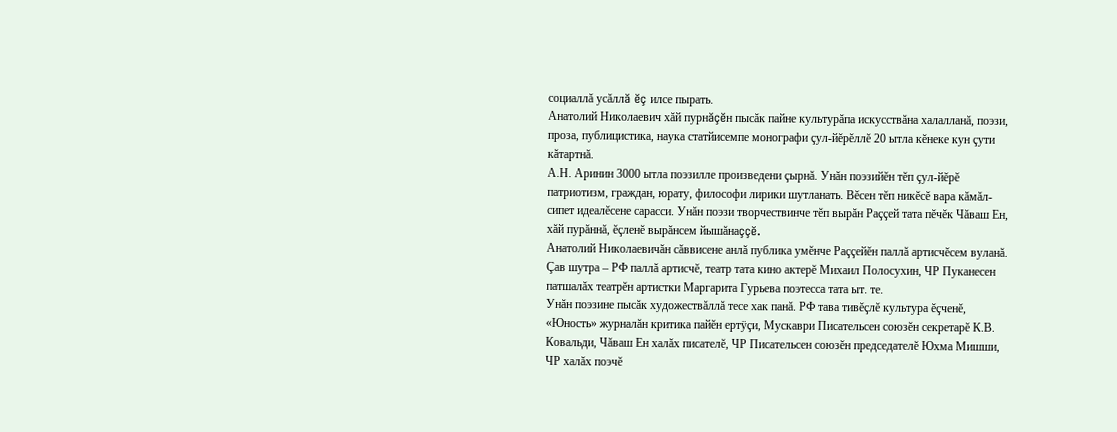социаллă усăллă ĕç илсе пырать.
Анатолий Николаевич хăй пурнăçĕн пысăк пайне культурăпа искусствăна халалланă, поэзи, проза, публицистика, наука статйисемпе монографи çул-йĕрĕллĕ 20 ытла кĕнеке кун çути кăтартнă.
А.Н. Аринин 3000 ытла поэзилле произведени çырнă. Унăн поэзийĕн тĕп çул-йĕрĕ патриотизм, граждан, юрату, философи лирики шутланать. Вĕсен тĕп никĕсĕ вара кăмăл-сипет идеалĕсене сарасси. Унăн поэзи творчествинче тĕп вырăн Раççей тата пĕчĕк Чăваш Ен, хăй пурăннă, ĕçленĕ вырăнсем йышăнаççĕ.
Анатолий Николаевичăн сăввисене анлă публика умĕнче Раççейĕн паллă артисчĕсем вуланă. Çав шутра – РФ паллă артисчĕ, театр тата кино актерĕ Михаил Полосухин, ЧР Пуканесен патшалăх театрĕн артистки Маргарита Гурьева поэтесса тата ыт. те.
Унăн поэзине пысăк художествăллă тесе хак панă. РФ тава тивĕçлĕ культура ĕçченĕ, «Юность» журналăн критика пайĕн ертÿçи, Мускаври Писательсен союзĕн секретарĕ К.В. Ковальди, Чăваш Ен халăх писателĕ, ЧР Писательсен союзĕн председателĕ Юхма Мишши, ЧР халăх поэчĕ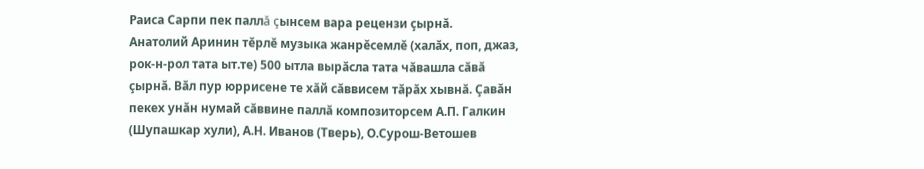Раиса Сарпи пек паллă çынсем вара рецензи çырнă.
Анатолий Аринин тĕрлĕ музыка жанрĕсемлĕ (халăх, поп, джаз, рок-н-рол тата ыт.те) 500 ытла вырăсла тата чăвашла сăвă çырнă. Вăл пур юррисене те хăй сăввисем тăрăх хывнă. Çавăн пекех унăн нумай сăввине паллă композиторсем А.П. Галкин (Шупашкар хули), А.Н. Иванов (Тверь), О.Сурош-Ветошев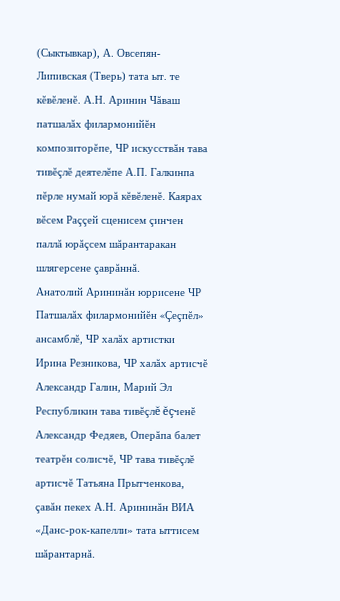(Сыктывкар), А. Овсепян-Липивская (Тверь) тата ыт. те кĕвĕленĕ. А.Н. Аринин Чăваш патшалăх филармонийĕн композиторĕпе, ЧР искусствăн тава тивĕçлĕ деятелĕпе А.П. Галкинпа пĕрле нумай юрă кĕвĕленĕ. Каярах вĕсем Раççей сценисем çинчен паллă юрăçсем шăрантаракан шлягерсене çаврăннă.
Анатолий Арининăн юррисене ЧР Патшалăх филармонийĕн «Çеçпĕл» ансамблĕ, ЧР халăх артистки Ирина Резникова, ЧР халăх артисчĕ Александр Галин, Марий Эл Республикин тава тивĕçлĕ ĕçченĕ Александр Федяев, Оперăпа балет театрĕн солисчĕ, ЧР тава тивĕçлĕ артисчĕ Татьяна Прытченкова, çавăн пекех А.Н. Арининăн ВИА «Данс-рок-капелли» тата ыттисем шăрантарнă.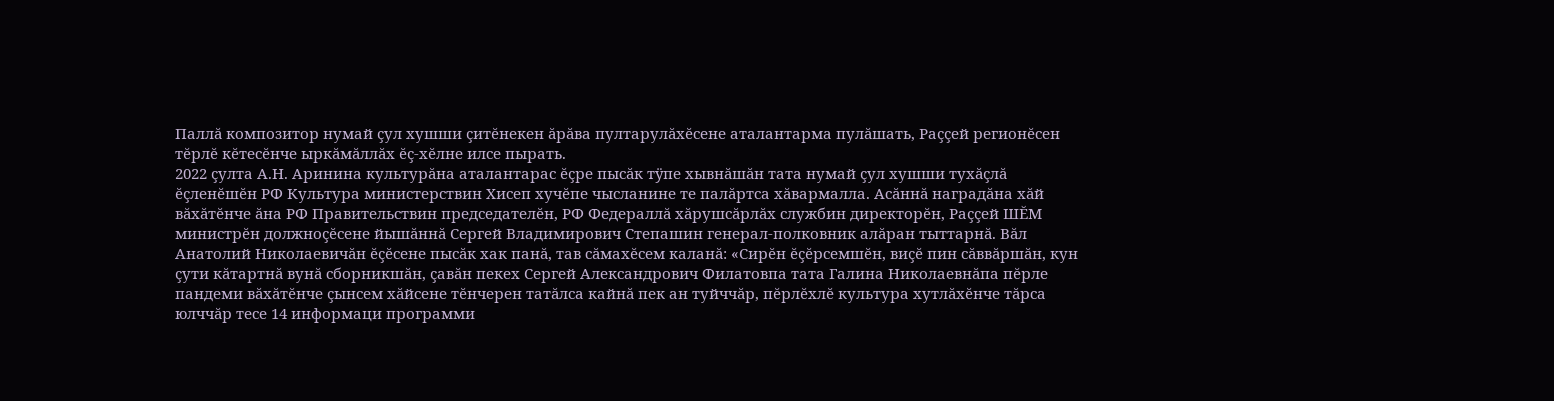Паллă композитор нумай çул хушши çитĕнекен ăрăва пултарулăхĕсене аталантарма пулăшать, Раççей регионĕсен тĕрлĕ кĕтесĕнче ыркăмăллăх ĕç-хĕлне илсе пырать.
2022 çулта А.Н. Аринина культурăна аталантарас ĕçре пысăк тÿпе хывнăшăн тата нумай çул хушши тухăçлă ĕçленĕшĕн РФ Культура министерствин Хисеп хучĕпе чысланине те палăртса хăвармалла. Асăннă наградăна хăй вăхăтĕнче ăна РФ Правительствин председателĕн, РФ Федераллă хăрушсăрлăх службин директорĕн, Раççей ШĔМ министрĕн должноçĕсене йышăннă Сергей Владимирович Степашин генерал-полковник алăран тыттарнă. Вăл Анатолий Николаевичăн ĕçĕсене пысăк хак панă, тав сăмахĕсем каланă: «Сирĕн ĕçĕрсемшĕн, виçĕ пин сăввăршăн, кун çути кăтартнă вунă сборникшăн, çавăн пекех Сергей Александрович Филатовпа тата Галина Николаевнăпа пĕрле пандеми вăхăтĕнче çынсем хăйсене тĕнчерен татăлса кайнă пек ан туйччăр, пĕрлĕхлĕ культура хутлăхĕнче тăрса юлччăр тесе 14 информаци программи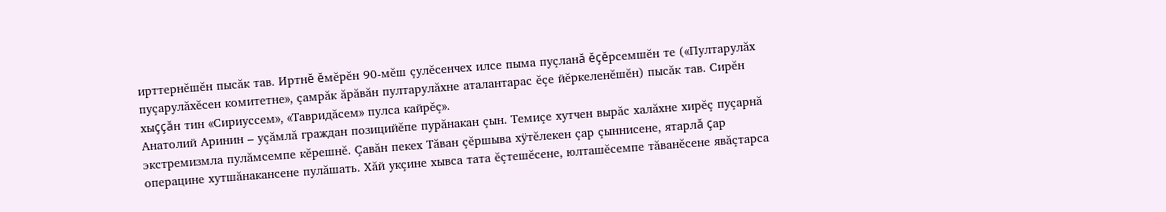ирттернĕшĕн пысăк тав. Иртнĕ ĕмĕрĕн 90-мĕш çулĕсенчех илсе пыма пуçланă ĕçĕрсемшĕн те («Пултарулăх пуçарулăхĕсен комитетне», çамрăк ăрăвăн пултарулăхне аталантарас ĕçе йĕркеленĕшĕн) пысăк тав. Сирĕн хыççăн тин «Сириуссем», «Тавридăсем» пулса кайрĕç».
Анатолий Аринин – уçăмлă граждан позицийĕпе пурăнакан çын. Темиçе хутчен вырăс халăхне хирĕç пуçарнă экстремизмла пулăмсемпе кĕрешнĕ. Çавăн пекех Тăван çĕршыва хÿтĕлекен çар çыннисене, ятарлă çар операцине хутшăнакансене пулăшать. Хăй укçине хывса тата ĕçтешĕсене, юлташĕсемпе тăванĕсене явăçтарса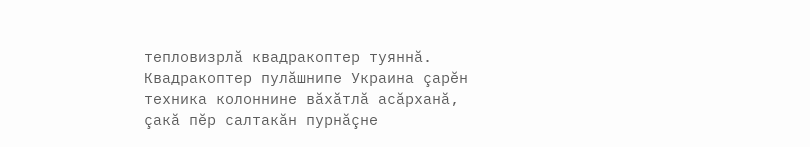тепловизрлă квадракоптер туяннă. Квадракоптер пулăшнипе Украина çарĕн техника колоннине вăхăтлă асăрханă, çакă пĕр салтакăн пурнăçне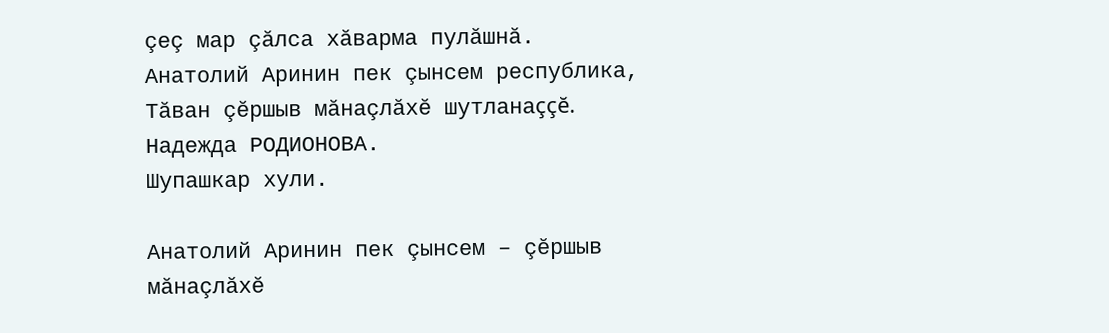çеç мар çăлса хăварма пулăшнă.
Анатолий Аринин пек çынсем республика, Тăван çĕршыв мăнаçлăхĕ шутланаççĕ.
Надежда РОДИОНОВА.
Шупашкар хули.

Анатолий Аринин пек çынсем – çĕршыв мăнаçлăхĕ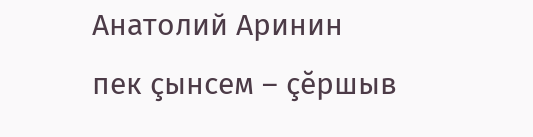Анатолий Аринин пек çынсем – çĕршыв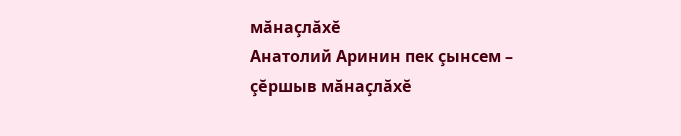мăнаçлăхĕ
Анатолий Аринин пек çынсем – çĕршыв мăнаçлăхĕ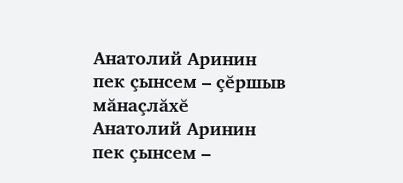Анатолий Аринин пек çынсем – çĕршыв мăнаçлăхĕ
Анатолий Аринин пек çынсем –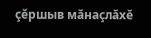çĕршыв мăнаçлăхĕ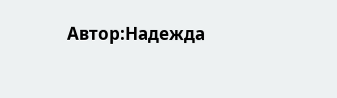Автор:Надежда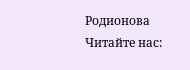Родионова
Читайте нас: